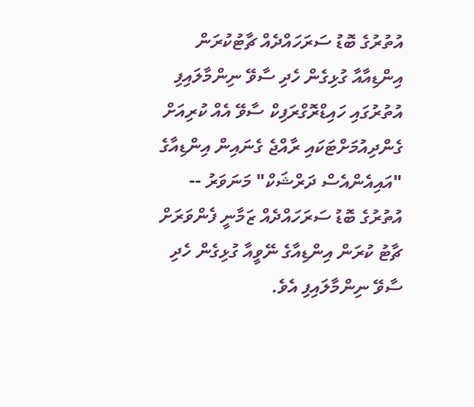އުތުރުގެ ބޮޑު ސަރަހައްދެއް ޗާޓުކުރަން އިންޑިއާއާ ގުޅިގެން ހެދި ސާވޭ ނިންމާލައިފި
އުތުރުގައި ހައިޑްރޮގްރަފިކް ސާވޭ އެއް ކުރިއަށް ގެންދިއުމަށްޓަކައި ރާއްޖެ ގެނައިން އިންޑިއާގެ "އައިއެންއެސް ދަރްޝަކް" މަނަވަރު --
އުތުރުގެ ބޮޑު ސަރަހައްދެއް ޒަމާނީ ފެންވަރަށް ޗާޓު ކުރަން އިންޑިއާގެ ނޭވީއާ ގުޅިގެން ހެދި ސާވޭ ނިންމާލައިފި އެވެ.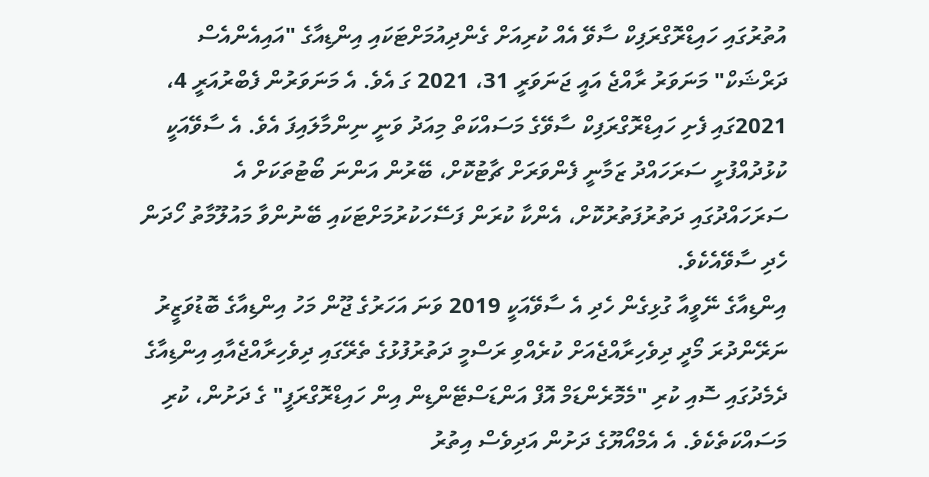އުތުރުގައި ހައިޑްރޮގްރަފިކް ސާވޭ އެއް ކުރިއަށް ގެންދިއުމަށްޓަކައި އިންޑިއާގެ "އައިއެންއެސް ދަރްޝަކް" މަނަވަރު ރާއްޖެ އައީ ޖަނަވަރީ 31، 2021 ގަ އެވެ. އެ މަނަވަރުން ފެބްރުއަރީ 4، 2021ގައި ފެށި ހައިޑްރޮގްރަފިކް ސާވޭގެ މަސައްކަތް މިއަދު ވަނީ ނިންމާލައިފަ އެވެ. އެ ސާވޭއަކީ ކުޅުދުއްފުށީ ސަރަހައްދު ޒަމާނީ ފެންވަރަށް ޗާޓުކޮށް، ބޭރުން އަންނަ ބޯޓުތަކަށް އެ ސަރަހައްދުގައި ދަތުރުފަތުރުކޮށް، އެންކާ ކުރަން ފަސޭހަކުރުމަށްޓަކައި ބޭނުންވާ މައުލޫމާތު ހޯދަން ހެދި ސާވޭއެކެވެ.
އިންޑިއާގެ ނޭވީއާ ގުޅިގެން ހެދި އެ ސާވޭއަކީ 2019 ވަނަ އަހަރުގެ ޖޫން މަހު އިންޑިއާގެ ބޮޑުވަޒީރު ނަރޭންދުރަ މޯދީ ދިވެހިރާއްޖެއަށް ކުރެއްވި ރަސްމީ ދަތުރުފުޅުގެ ތެރޭގައި ދިވެހިރާއްޖެއާއި އިންޑިއާގެ ދެމެދުގައި ސޮއި ކުރި "މެމޮރެންޑަމް އޮފް އަންޑަސްޓޭންޑިން އިން ހައިޑްރޮގްރަފީ" ގެ ދަށުން، ކުރި މަސައްކަތެކެވެ. އެ އެމްއޯޔޫގެ ދަށުން އަދިވެސް އިތުރު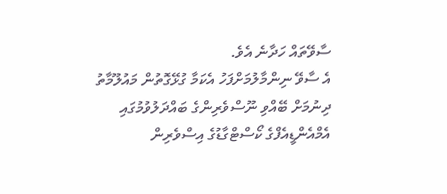ސާވޭތައް ހަދާނެ އެވެ.
އެ ސާވޭ ނިންމާލުމަށްފަހު އެކަމާ ގުޅޭގޮތުން މައުލޫމާތު ދިނުމަށް ބޭއްވި ނޫސްވެރިންގެ ބައްދަލުވުމުގައި އެމްއެންޑީއެފްގެ ކޯސްޓްގާޑުގެ އިސްވެރިން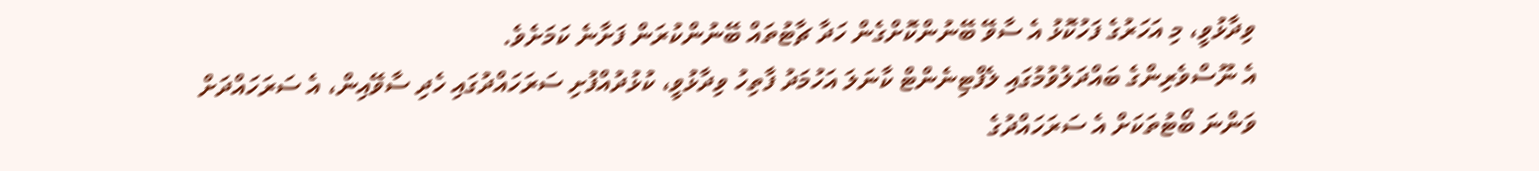ވިދާޅުވީ، މި އަހަރުގެ ފަހުކޮޅު އެ ސާވޭ ބޭނުންކޮށްގެން ހަދާ ޗާޓުތައް ބޭނުންކުރަން ފަށާނެ ކަމަށެވެ.
އެ ނޫސްވެރިންގެ ބައްދަލުވުމުގައި ލެފްޓިނެންޓް ކާނަލަ އަހުމަދު ފާތިހު ވިދާޅުވީ، ކުޅުދުއްފުށި ސަރަހައްދުގައި ހެދި ސާވޭއިން، އެ ސަރަހައްދަށް ވަންނަ ބޯޓުތަކަށް އެ ސަރަހައްދުގެ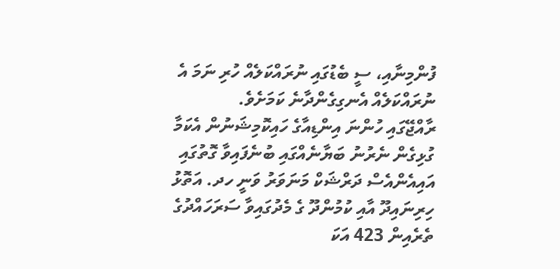ފުންމިނާއި، ސީ ބެޑުގައި ނުރައްކަލެއް ހުރި ނަމަ އެ ނުރައްކަލެއް އެނގިގެންދާނެ ކަމަށެވެ.
ރާއްޖޭގައި ހުންނަ އިންޑިއާގެ ހައިކޮމިޝަނުން އެކަމާ ގުޅިގެން ނެރުނު ބަޔާނެއްގައި ބުނެފައިވާ ގޮތުގައި އައިއެންއެސް ދަރްޝަކް މަނަވަރު ވަނީ ހދ. އަތޮޅު ހިރިނައިދޫ އާއި ކުމުންދޫ ގެ މެދުގައިވާ ސަރަހައްދުގެ ތެރެއިން 423 އަކަ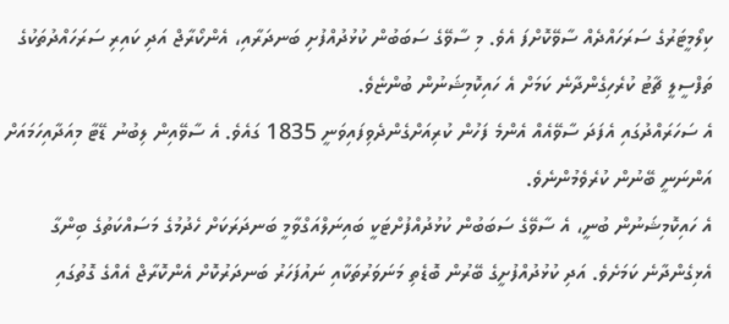ކިލޯމީޓަރުގެ ސަރަހައްދެއް ސާވޭކޮށްފަ އެވެ. މި ސާވޭގެ ސަބަބުން ކުޅުދުއްފުށި ބަނދަރާއި، އެންކޯރާޖް އަދި ކައިރި ސަރަހައްދުތަކުގެ ތަފްސީލީ ޗާޓު ކުރެހިގެންދާނެ ކަމަށް އެ ހައިކޮމިޝަނުން ބުންޏެވެ.
އެ ސަހަރައްދުގައި އެފަދަ ސާވޭއެއް އެންމެ ފަހުން ކުރިއަށްގެންދެވިފައިވަނީ 1835 ގައެވެ. އެ ސާވޭއިން ލިބުނު ޑޭޓާ މިއަދާއިހަމައަށް އަންނަނީ ބޭނުން ކުރެވެމުންނެވެ.
އެ ހައިކޮމިޝަނުން ބުނީ، އެ ސާވޭގެ ސަބަބުން ކުޅުދުއްފުށްޓަކީ ބައިނަލްއަގްވާމީ ބަނދަރަކަށް ހެދުމުގެ މަސައްކަތުގެ ބިންގާ އެޅިގެންދާނެ ކަމަށެވެ. އަދި ކުޅުދުއްފުށީގެ ބޭރުން ބޮޑެތި މަނަވަރުތަކާއި ނައުފަހަރު ބަނދަރުކޮށް އެންކޮރާޖް އެއްގެ ގޮތުގައި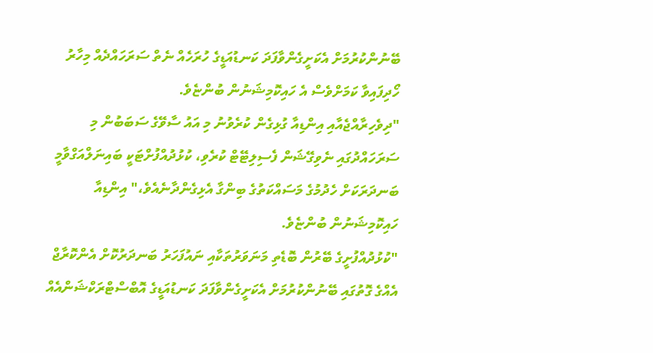ބޭނުންކުރުމަށް އެކަށީގެންވާފަދަ ކަނޑުއަޑީގެ ހުރަހެއް ނެތް ސަރަހައްދެއް މިހާރު ހޯދިފައިވާ ކަމަށްވެސް އެ ހައިކޮމިޝަނުން ބުންޏެވެ.
"ދިވެހިރާއްޖެއާއި އިންޑިއާ ގުޅިގެން ކުރެވުނު މި އައު ސާވޭގެ ސަބަބުން މި ސަރަހައްދުގައި ނެވިގޭޝަން ފެސިލިޓޭޓް ކުރެވި، ކުޅުދުއްފުށްޓަކީ ބައިނަލްއަގްވާމީ ބަނދަރަކަށް ހެދުމުގެ މަސައްކަތުގެ ބިންގާ އެޅިގެންދާނެއެވެ،" އިންޑިއާ ހައިކޮމިޝަނުން ބުންޏެވެ.
"ކުޅުދުއްފުށީގެ ބޭރުން ބޮޑެތި މަނަވަރުތަކާއި ނައުފަހަރު ބަނދަރުކޮށް އެންކޮރާޖް އެއްގެ ގޮތުގައި ބޭނުންކުރުމަށް އެކަށީގެންވާފަދަ ކަނޑުއަޑީގެ އޮބްސްޓްރަކްޝަންއެއް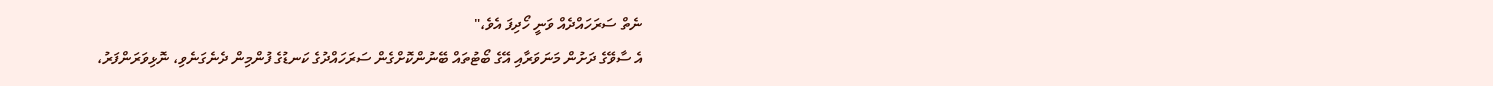ނެތް ސަރަހައްދެއް ވަނީ ހޯދިފަ އެވެ،"
އެ ސާވޭގެ ދަށުން މަނަވަރާއި އޭގެ ބޯޓުތައް ބޭނުންކޮށްގެން ސަރަހައްދުގެ ކަނޑުގެ ފުންމިން ދެނެގަނެވި، ނޮޅިވަރަންފަރު،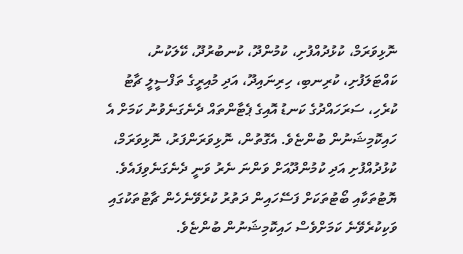ނޮޅިވަރަމް، ކުޅުދުއްފުށި، ކުމުންދޫ، ކުނބުރުދޫ، ކޭލަކުނު، ކައްޓަލަފުށި، ކުރިނބި، ހިރިނައިދޫ، އަދި މުއިރީގެ ތަފްސީލީ ޗާޓު ކުރެހި، ސަރަހައްދުގެ ކަނޑު އޮއިގެ ޕެޓާންތައް ދެނެގަނެވުނު ކަމަށް އެ ހައިކޮމިޝަނުން ބުންޏެވެ. އެގޮތުން، ނޮޅިވަރަންފަރު، ނޮޅިވަރަމް، ކުޅުދުއްފުށި އަދި ކުމުންދޫއަށް ވަންނަ ނެރު ވަނީ ދެނެގަނެވިފައެވެ.
ޔޮޓުތަކާއި ބޯޓުތަކަށް ފަސޭހައިން ދަތުރު ކުރެވޭނެހެން ޗާޓުތަކުގައި ވަކިކުރެވޭނެ ކަމަށްވެސް ހައިކޮމިޝަނުން ބުންޏެވެ.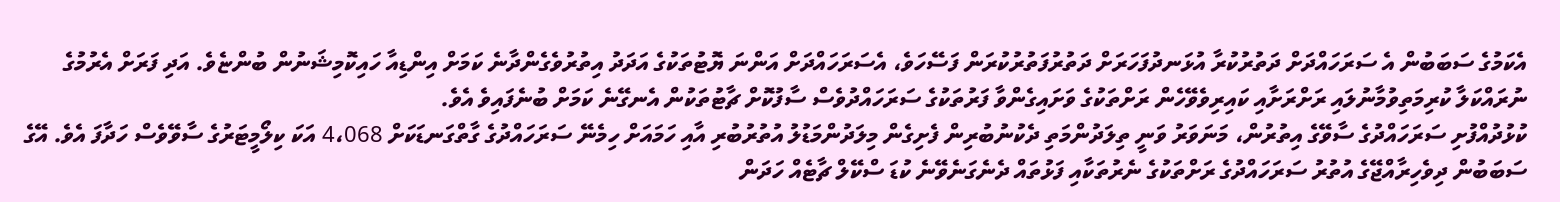އެކަމުގެ ސަބަބުން އެ ސަރަހައްދަށް ދަތުރުކުރާ އުޅަނދުފަހަރަށް ދަތުރުފަތުރުކުރަން ފަސޭހަވެ، އެސަރަހައްދަށް އަންނަ ޔޮޓުތަކުގެ އަދަދު އިތުރުވެގެންދާނެ ކަމަށް އިންޑިއާ ހައިކޮމިޝަނުން ބުންޏެވެ. އަދި ފަރަށް އެރުމުގެ ނުރައްކަލާ ކުރިމަތިވުމާނުލައި ރަށްރަށާއި ކައިރިވެވޭހެން ރަށްތަކުގެ ވަށައިގެންވާ ފަރުތަކުގެ ސަރަހައްދުވެސް ސާފުކޮށް ޗާޓުތަކުން އެނގޭނެ ކަމަށް ބުނެފައިވެ އެވެ.
ކުޅުދުއްފުށި ސަރަހައްދުގެ ސާވޭގެ އިތުރުން، މަނަވަރު ވަނީ ތިލަދުންމަތި ދެކުނުބުރިން ފެށިގެން މިލަދުންމަޑުލު އުތުރުބުރި އާއި ހަމައަށް ހިމެނޭ ސަރަހައްދުގެ ގާތްގަނޑަކަށް 4،068 އަކަ ކިލޯމީޓަރުގެ ސާވޭވެސް ހަދާފަ އެވެ. އޭގެ ސަބަބުން ދިވެހިރާއްޖޭގެ އުތުރު ސަރަހައްދުގެ ރަށްތަކުގެ ނެރުތަކާއި ފަޅުތައް ދެނެގަނެވޭނެ ކުޑަ ސްކޭލް ޗާޓެއް ހަދަން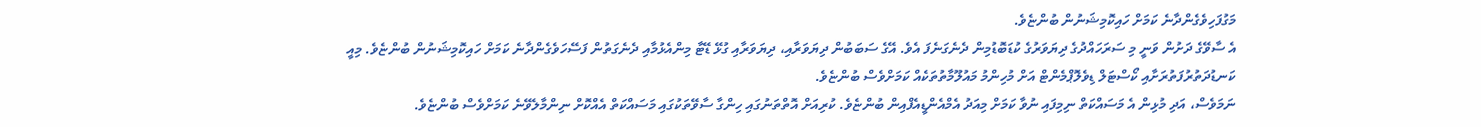މަގުފަހިވެގެންދާނެ ކަމަށް ހައިކޮމިޝަނުން ބުންޏެވެ.
އެ ސާވޭގެ ދަށުން ވަނީ މި ސަރަހައްދުގެ ދިޔަވަރުގެ ކުޑަބޮޑުމިން ދެނެގަނެފަ އެވެ. އޭގެ ސަބަބުން ދިޔަވަރާއި، ދިޔަވަރާއި ގުޅޭ ޑޭޓާ މިންއެޅުމާއި ދެނެގަތުން ފަސޭހަވެގެންދާނެ ކަމަށް ހައިކޮމިޝަނުން ބުންޏެވެ. މިއީ ކަނޑުދަތުރުފަތުރަށާއި ކޯސްޓަލް ޑިވެލޮޕްމެންޓް އަށް މުހިންމު މައުލޫމާތުތަކެއް ކަމަށްވެސް ބުންޏެވެ.
ނަމަވެސް، އަދި މުޅިން އެ މަސައްކަތް ނިމިފައި ނުވާ ކަމަށް މިއަދު އެމްއެންޑީއެފްއިން ބުންޏެވެ. ކުރިއަށް އޮތްތަނުގައި ހިންގާ ސާވޭތަކުގައި މަސައްކަތް އެއްކޮށް ނިންމާލެވޭނެ ކަމަށްވެސް ބުންޏެވެ.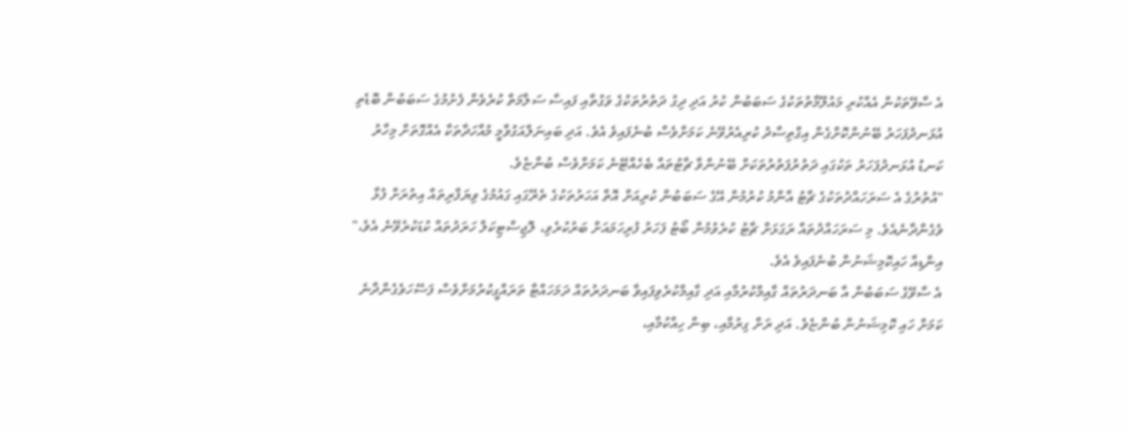އެ ސާވޭތަކުން އެއްކުރި މައުލޫމާތުތަކުގެ ސަބަބުން ކުރު އަދި ދިގު ދަތުރުތަކުގެ ވަގުތާއި ފައިސާ ސަލާމަތް ކުރެވެން ފެށުމުގެ ސަބަބުން ބޮޑެތި އުޅަނދުފަހަރު ބޭނުންކޮށްގެން އިގްތިސާދު ކުރިއެރުވޭނެ ކަމަށްވެސް ބުނެފައިވެ އެވެ. އަދި ބައިނަލްއަގުވާމީ މުއާހަދާތަކާ އެއްގޮތަށް މިހާރު ކަނޑު އުޅަނދުފަހަރު ތަކުގައި ދަތުރުފަތުރުތަކަށް ބޭނުންވާ ޗާޓުތައް ބެހެއްޓޭނެ ކަމަށްވެސް ބުންޏެވެ.
"އުތުރުގެ އެ ސަރަހައްދުތަކުގެ ޗާޓު އާންމު ކުރުމުން އޭގެ ސަބަބުން ކުރިއަށް އޮތް އަހަރުތަކުގެ ތެރޭގައި ގައުމުގެ ވިޔަފާރިތައް އިތުރަށް ފުޅާ ވެގެންދާނެއެވެ. މި ސަރަހައްދުތައް ރަގަޅަށް ޗާޓު ކުރެވުމުން ބޯޓު ފަހަރު ފުރިހަމައަށް ބަރުކުރެވި، ލޮޖިސްޓިކަލް ހަރަދުތައް ކުޑަކުރެވޭނެ އެވެ،" އިންޑިއާ ހައިކޮމިޝަނުން ބުނެފައިވެ އެވެ.
އެ ސާވޭގެ ސަބަބުން އާ ބަނދަރުތައް ގާއިމްކުރުމާއި އަދި ގާއިމްކުރެވިފައިވާ ބަނދަރުތައް ދަމަހައްޓާ ތަރައްގީކުރުމަށްވެސް ފަސޭހަވެގެންދާނެ ކަމަށް ހައި ކޮމިޝަނުން ބުންޏެވެ. އަދި ރަށް ގިރުމާއި، ބިން ހިއްކުމާއި،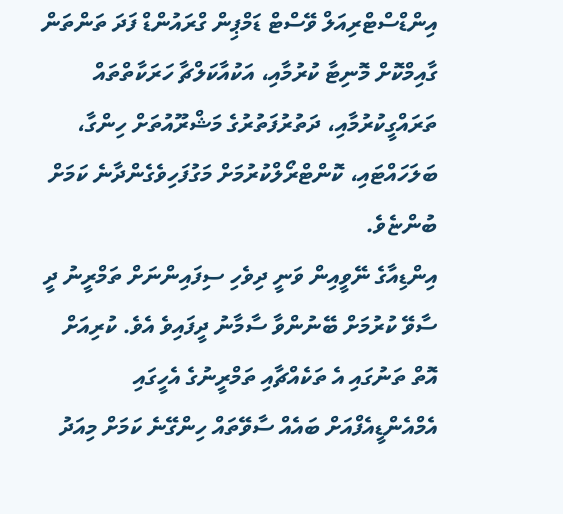އިންޑްސްޓްރިއަލް ވޭސްޓް ޑަމްޕިން ގްރައުންޑް ފަދަ ތަންތަން ގާއިމްކޮށް މޮނިޓާ ކުރުމާއި، އަކުއާކަލްޗާ ހަރަކާތްތައް ތަރައްގީކުރުމާއި، ދަތުރުފަތުރުގެ މަޝްރޫއުތަށް ހިންގާ، ބަލަހައްޓައި، ކޮންޓްރޯލްކުރުމަށް މަގުފަހިވެގެންދާނެ ކަމަށް ބުންޏެވެ.
އިންޑިއާގެ ނޭވީއިން ވަނީ ދިވެހި ސިފައިންނަށް ތަމްރީނު ދީ ސާވޭ ކުރުމަށް ބޭނުންވާ ސާމާނު ދީފައިވެ އެވެ. ކުރިއަށް އޮތް ތަނުގައި އެ ތަކެއްޗާއި ތަމްރީނުގެ އެހީގައި އެމްއެންޑީއެފްއަށް ބައެއް ސާވޭތައް ހިންގޭނެ ކަމަށް މިއަދު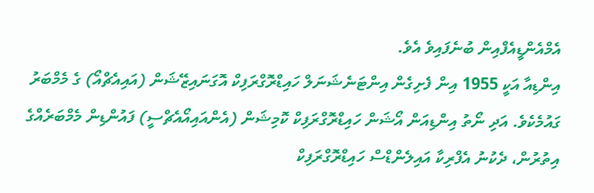އެމްއެންޑީއެފްއިން ބުނެފައިވެ އެވެ.
އިންޑިއާ އަކީ 1955 އިން ފެށިގެން އިންޓަނެޝަނަލް ހައިޑްރޮގްރަފިކް އޮގަނައިޒޭޝަން (އައިއެޗްއޯ) ގެ މެމްބަރު ގައުމެކެވެ. އަދި ނޯތު އިންޑިއަން އޯޝަން ހައިޑްރޮގްރަފިކް ކޮމިޝަން (އެންއައިއޯއެޗްސީ) ފައުންޑިން މެމްބަރެއްގެ އިތުރުން، ދެކުނު އެފްރިކާ އައިލެންޑްސް ހައިޑްރޮގްރަފިކް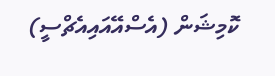ކޮމިޝަން (އެސްއޭއައިއެޗްސީ)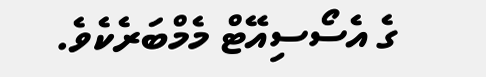ގެ އެސޯސިއޭޓް މެމްބަރެކެވެ.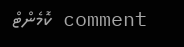comment ކޮމެންޓް